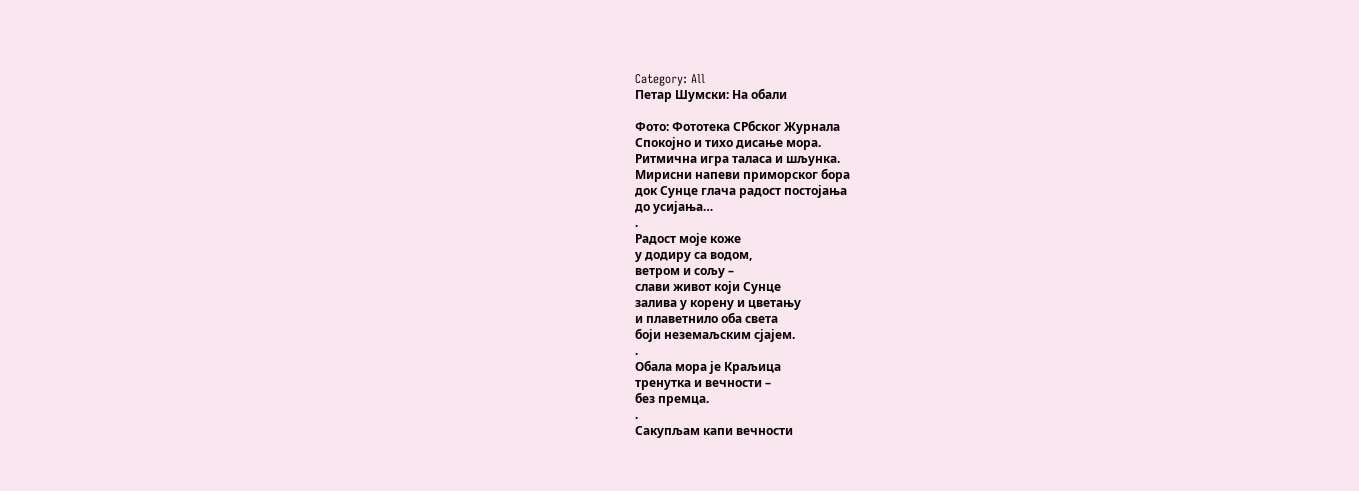Category: All
Петар Шумски: На обали

Фото: Фототека СРбског Журнала
Спокојно и тихо дисање мора.
Ритмична игра таласа и шљунка.
Мирисни напеви приморског бора
док Сунце глача радост постојања
до усијања…
.
Радост моје коже
у додиру са водом,
ветром и сољу –
слави живот који Сунце
залива у корену и цветању
и плаветнило оба света
боји неземаљским сјајем.
.
Обала мора је Краљица
тренутка и вечности –
без премца.
.
Сакупљам капи вечности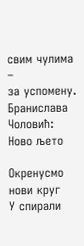свим чулима –
за успомену.
Бранислава Чоловић: Ново љето

Окренусмо нови круг
У спирали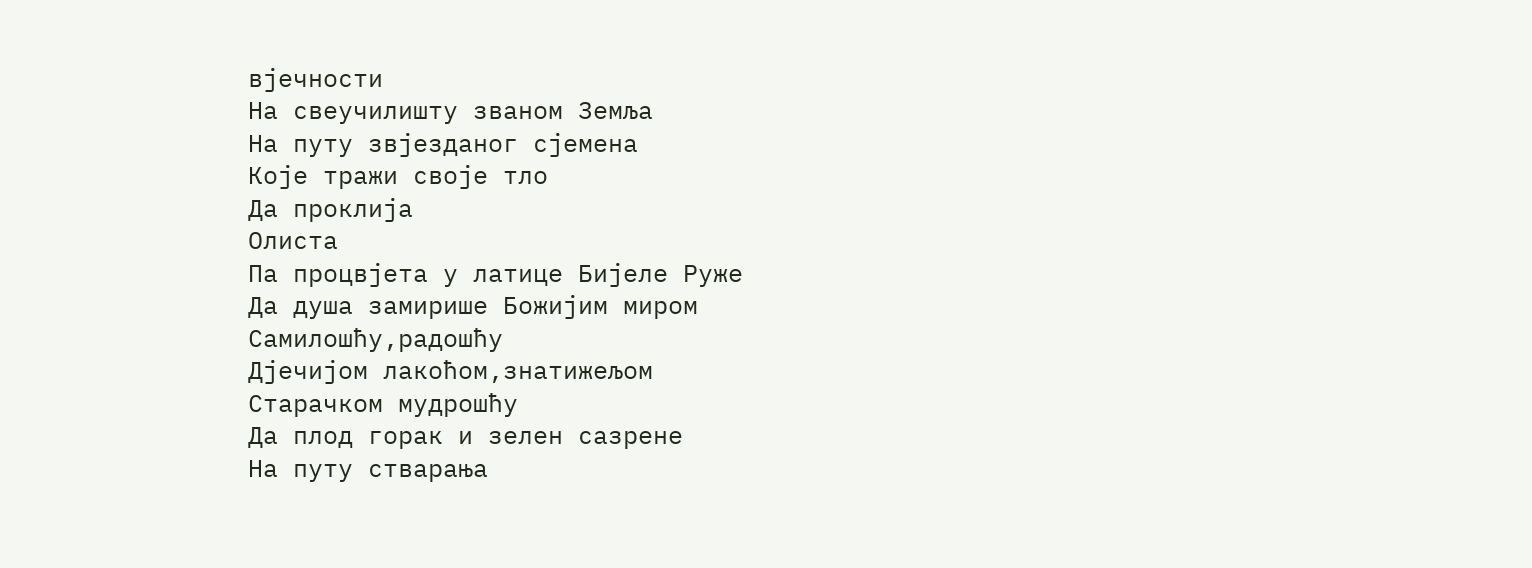вјечности
На свеучилишту званом Земља
На путу звјезданог сјемена
Које тражи своје тло
Да проклија
Олиста
Па процвјета у латице Бијеле Руже
Да душа замирише Божијим миром
Самилошћу,радошћу
Дјечијом лакоћом,знатижељом
Старачком мудрошћу
Да плод горак и зелен сазрене
На путу стварања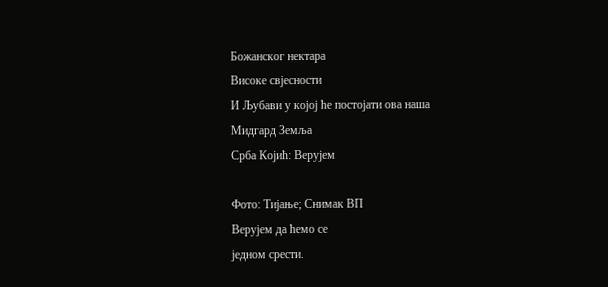Божанског нектара
Високе свјесности
И Љубави у којој ће постојати ова наша
Мидгард Земља
Срба Којић: Верујем

Фото: Тијање; Снимак ВП
Верујем да ћемо се
једном срести.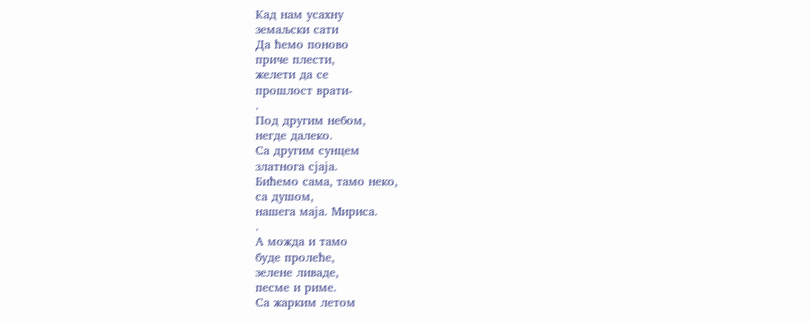Кад нам усахну
земаљски сати
Да ћемо поново
приче плести,
желети да се
прошлост врати-
.
Под другим небом,
негде далеко.
Са другим сунцем
златнога сјаја.
Бићемо сама, тамо неко,
са душом,
нашега маја. Мириса.
.
А можда и тамо
буде пролеће,
зелене ливаде,
песме и риме.
Са жарким летом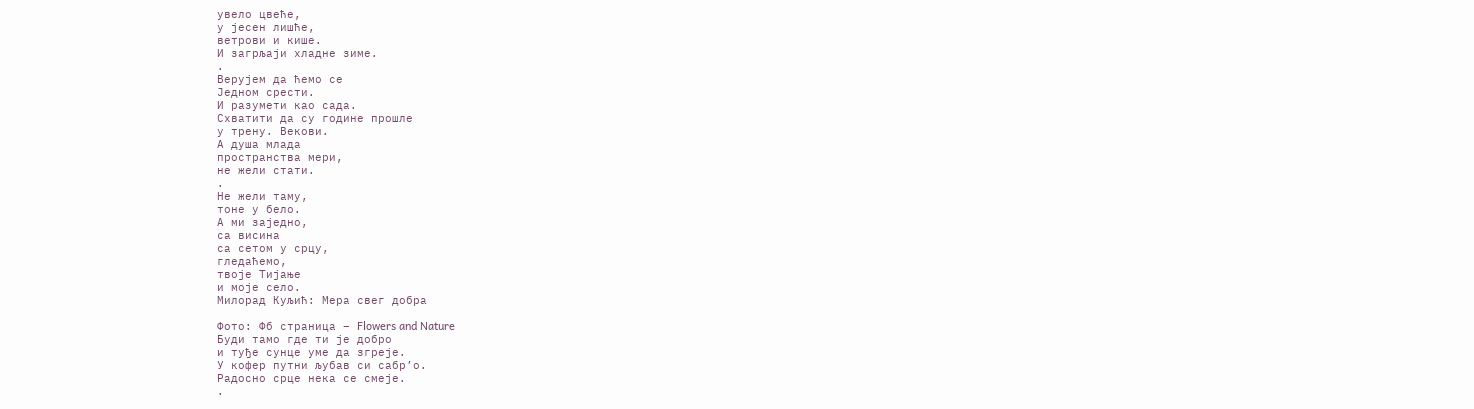увело цвеће,
у јесен лишће,
ветрови и кише.
И загрљаји хладне зиме.
.
Верујем да ћемо се
Једном срести.
И разумети као сада.
Схватити да су године прошле
у трену. Векови.
А душа млада
пространства мери,
не жели стати.
.
Не жели таму,
тоне у бело.
А ми заједно,
са висина
са сетом у срцу,
гледаћемо,
твоје Тијање
и моје село.
Милорад Куљић: Мера свег добра

Фото: Фб страница – Flowers and Nature
Буди тамо где ти је добро
и туђе сунце уме да згреје.
У кофер путни љубав си сабр’о.
Радосно срце нека се смеје.
.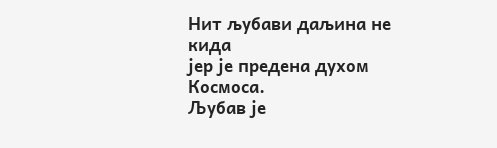Нит љубави даљина не кида
јер је предена духом Космоса.
Љубав је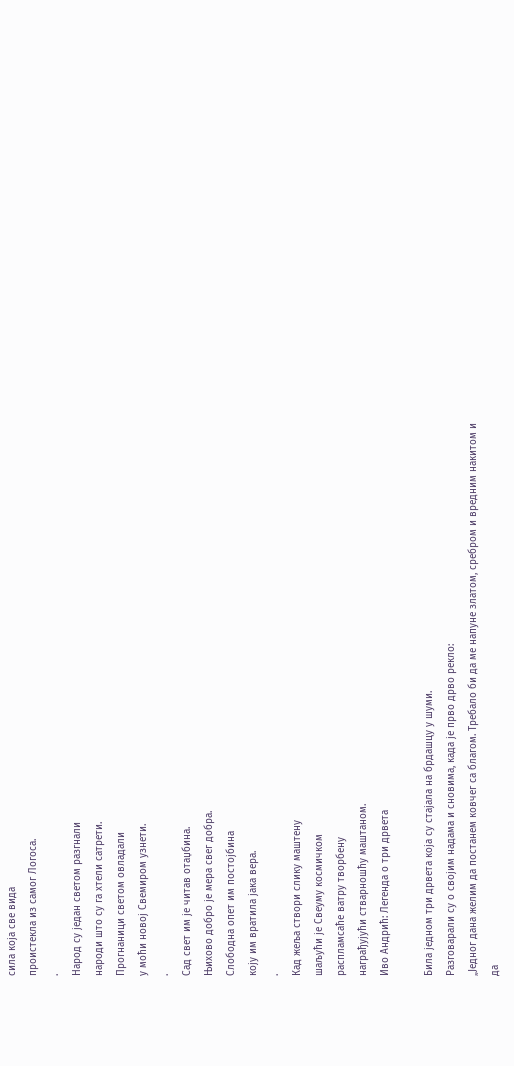сила која све вида
проистекла из самог Логоса.
.
Народ су један светом разгнали
народи што су га хтели сатрети.
Прогнаници светом овладали
у моћи новој Свемиром узнети.
.
Сад свет им је читав отаџбина.
Њихово добро је мера свег добра.
Слободна опет им постојбина
коју им вратила јака вера.
.
Кад жеља створи слику маштену
шаљући је Свеуму космичком
распламсаће ватру творбену
награђујући стварношћу маштаном.
Иво Андрић: Легенда о три дрвета

Била једном три дрвета која су стајала на брдашцу у шуми.
Разговарали су о својим надама и сновима, када је прво дрво рекло:
„Једног дана желим да постанем ковчег са благом. Требало би да ме напуне златом, сребром и вредним накитом и да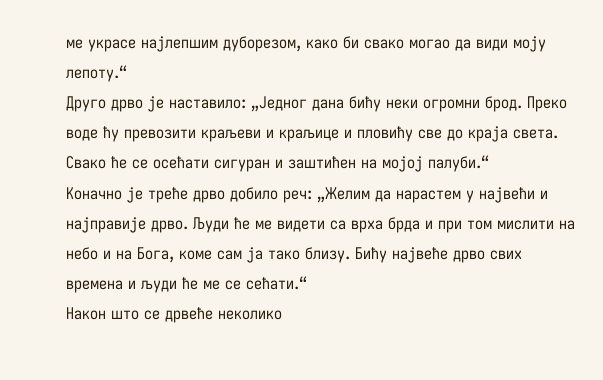ме украсе најлепшим дуборезом, како би свако могао да види моју лепоту.“
Друго дрво је наставило: „Једног дана бићу неки огромни брод. Преко воде ћу превозити краљеви и краљице и пловићу све до краја света. Свако ће се осећати сигуран и заштићен на мојој палуби.“
Коначно је треће дрво добило реч: „Желим да нарастем у највећи и најправије дрво. Људи ће ме видети са врха брда и при том мислити на небо и на Бога, коме сам ја тако близу. Бићу највеће дрво свих времена и људи ће ме се сећати.“
Након што се дрвеће неколико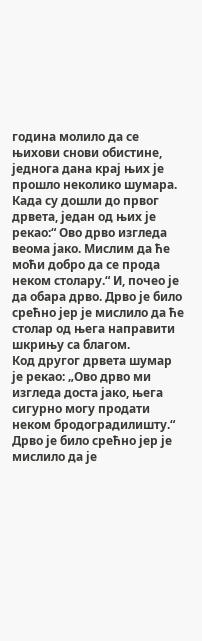година молило да се њихови снови обистине, једнога дана крај њих је прошло неколико шумара. Када су дошли до првог дрвета, један од њих је рекао:“ Ово дрво изгледа веома јако. Мислим да ће моћи добро да се прода неком столару.“ И, почео је да обара дрво. Дрво је било срећно јер је мислило да ће столар од њега направити шкрињу са благом.
Код другог дрвета шумар је рекао: „Ово дрво ми изгледа доста јако, њега сигурно могу продати неком бродоградилишту.“ Дрво је било срећно јер је мислило да је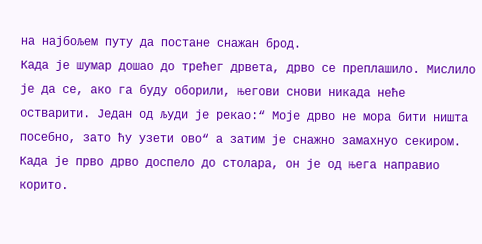на најбољем путу да постане снажан брод.
Када је шумар дошао до трећег дрвета, дрво се преплашило. Мислило је да се, ако га буду оборили, његови снови никада неће остварити. Један од људи је рекао:“ Моје дрво не мора бити ништа посебно, зато ћу узети ово“ а затим је снажно замахнуо секиром.
Када је прво дрво доспело до столара, он је од њега направио корито.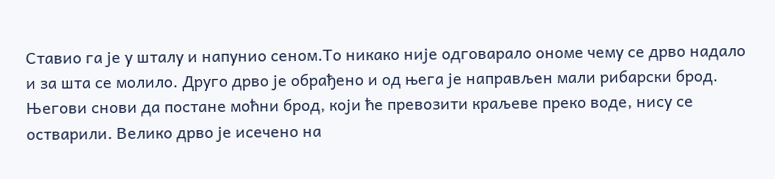Ставио га је у шталу и напунио сеном.То никако није одговарало ономе чему се дрво надало и за шта се молило. Друго дрво је обрађено и од њега је направљен мали рибарски брод. Његови снови да постане моћни брод, који ће превозити краљеве преко воде, нису се остварили. Велико дрво је исечено на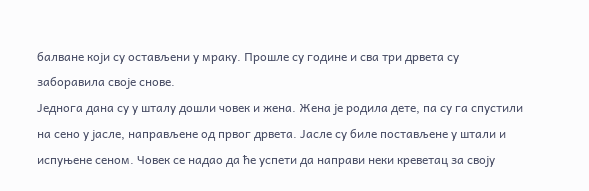балване који су остављени у мраку. Прошле су године и сва три дрвета су заборавила своје снове.
Једнога дана су у шталу дошли човек и жена. Жена је родила дете, па су га спустили на сено у јасле, направљене од првог дрвета. Јасле су биле постављене у штали и испуњене сеном. Човек се надао да ће успети да направи неки креветац за своју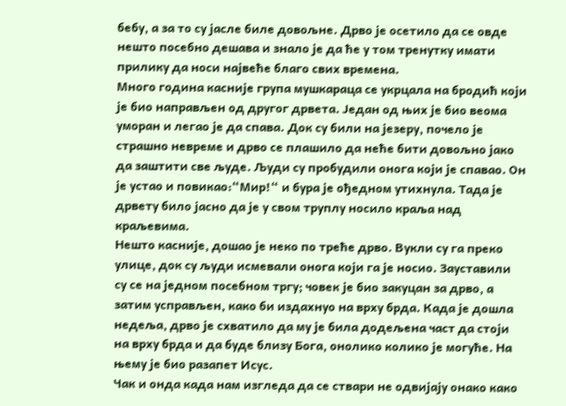бебу, а за то су јасле биле довољне. Дрво је осетило да се овде нешто посебно дешава и знало је да ће у том тренутку имати прилику да носи највеће благо свих времена.
Много година касније група мушкараца се укрцала на бродић који је био направљен од другог дрвета. Један од њих је био веома уморан и легао је да спава. Док су били на језеру, почело је страшно невреме и дрво се плашило да неће бити довољно јако да заштити све људе. Људи су пробудили онога који је спавао. Он је устао и повикао:“Мир!“ и бура је ођедном утихнула. Тада је дрвету било јасно да је у свом труплу носило краља над краљевима.
Нешто касније, дошао је неко по треће дрво. Вукли су га преко улице, док су људи исмевали онога који га је носио. Зауставили су се на једном посебном тргу; човек је био закуцан за дрво, а затим усправљен, како би издахнуо на врху брда. Када је дошла недеља, дрво је схватило да му је била додељена част да стоји на врху брда и да буде близу Бога, онолико колико је могуће. На њему је био разапет Исус.
Чак и онда када нам изгледа да се ствари не одвијају онако како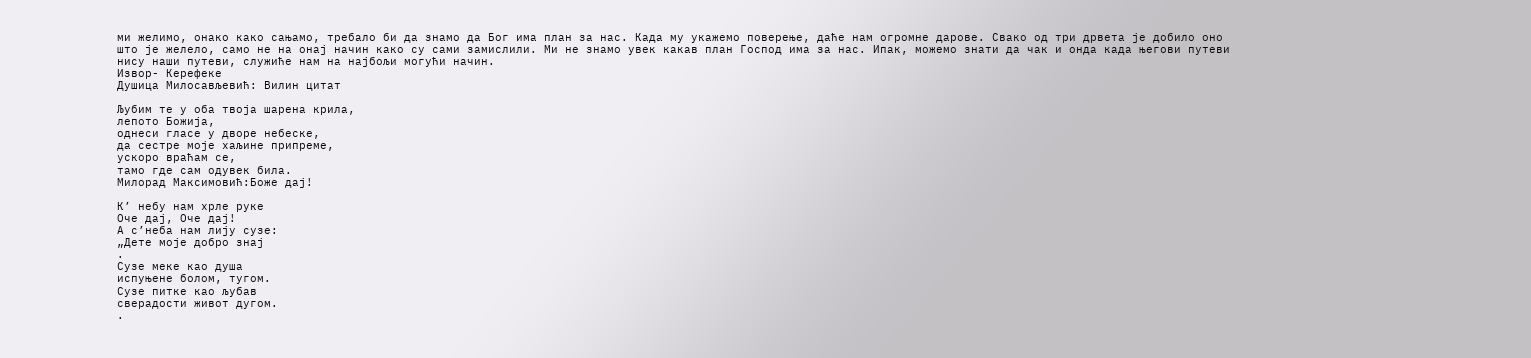ми желимо, онако како сањамо, требало би да знамо да Бог има план за нас. Када му укажемо поверење, даће нам огромне дарове. Свако од три дрвета је добило оно што је желело, само не на онај начин како су сами замислили. Ми не знамо увек какав план Господ има за нас. Ипак, можемо знати да чак и онда када његови путеви нису наши путеви, служиће нам на најбољи могући начин.
Извор- Керефеке
Душица Милосављевић: Вилин цитат

Љубим те у оба твоја шарена крила,
лепото Божија,
однеси гласе у дворе небеске,
да сестре моје хаљине припреме,
ускоро враћам се,
тамо где сам одувек била.
Милорад Максимовић:Боже дај!

К’ небу нам хрле руке
Оче дај, Оче дај!
А с’неба нам лију сузе:
„Дете моје добро знај
.
Сузе меке као душа
испуњене болом, тугом.
Сузе питке као љубав
сверадости живот дугом.
.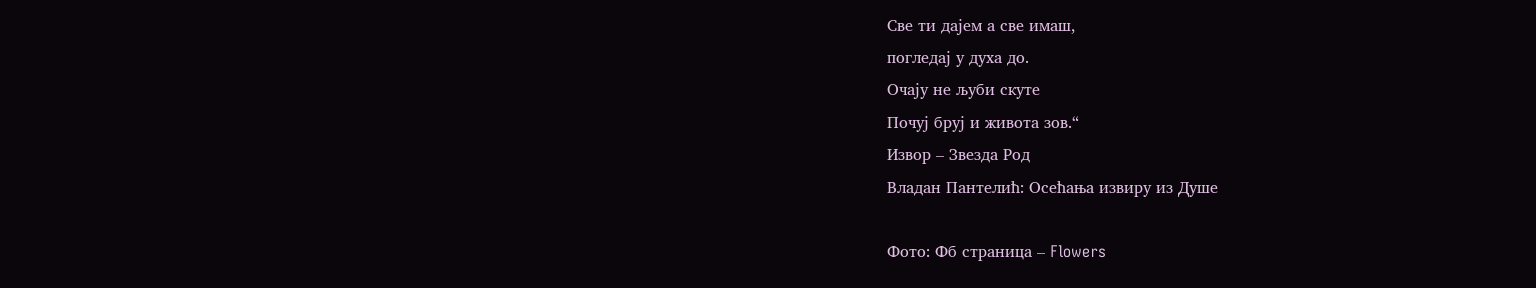Све ти дајем а све имаш,
погледај у духа до.
Очају не љуби скуте
Почуј бруј и живота зов.“
Извор – Звезда Род
Владан Пантелић: Осећања извиру из Душе

Фото: Фб страница – Flowers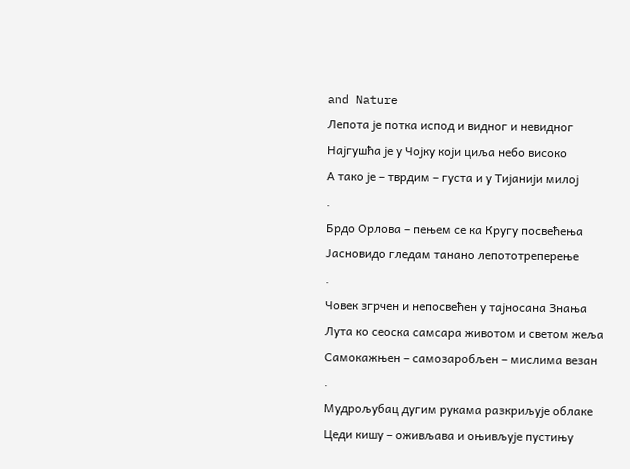and Nature
Лепота је потка испод и видног и невидног
Најгушћа је у Чојку који циља небо високо
А тако је – тврдим – густа и у Тијанији милој
.
Брдо Орлова – пењем се ка Кругу посвећења
Јасновидо гледам танано лепототреперење
.
Човек згрчен и непосвећен у тајносана Знања
Лута ко сеоска самсара животом и светом жеља
Самокажњен – самозаробљен – мислима везан
.
Мудрољубац дугим рукама разкриљује облаке
Цеди кишу – оживљава и оњивљује пустињу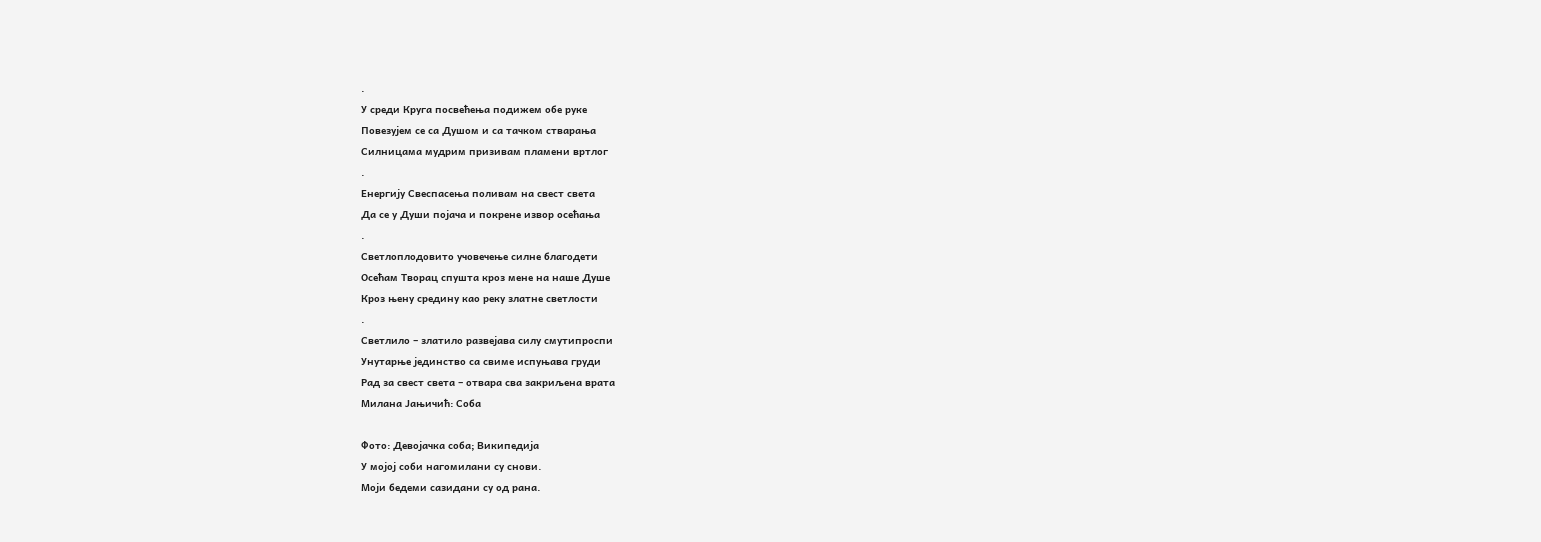.
У среди Круга посвећења подижем обе руке
Повезујем се са Душом и са тачком стварања
Силницама мудрим призивам пламени вртлог
.
Енергију Свеспасења поливам на свест света
Да се у Души појача и покрене извор осећања
.
Светлоплодовито учовечење силне благодети
Осећам Творац спушта кроз мене на наше Душе
Кроз њену средину као реку златне светлости
.
Светлило – златило развејава силу смутипроспи
Унутарње јединство са свиме испуњава груди
Рад за свест света – отвара сва закриљена врата
Милана Јањичић: Соба

Фото: Девојачка соба; Википедија
У мојој соби нагомилани су снови.
Моји бедеми сазидани су од рана.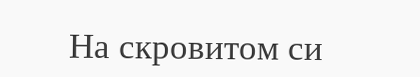На скровитом си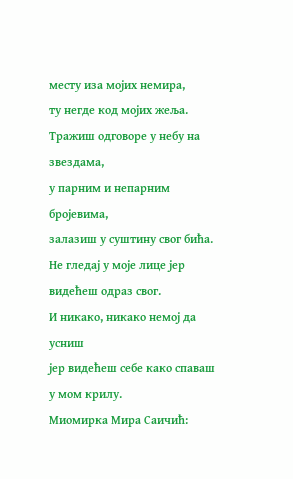месту иза мојих немира,
ту негде код мојих жеља.
Тражиш одговоре у небу на звездама,
у парним и непарним бројевима,
залазиш у суштину свог бића.
Не гледај у моје лице јер видећеш одраз свог.
И никако, никако немој да усниш
јер видећеш себе како спаваш у мом крилу.
Миомирка Мира Саичић: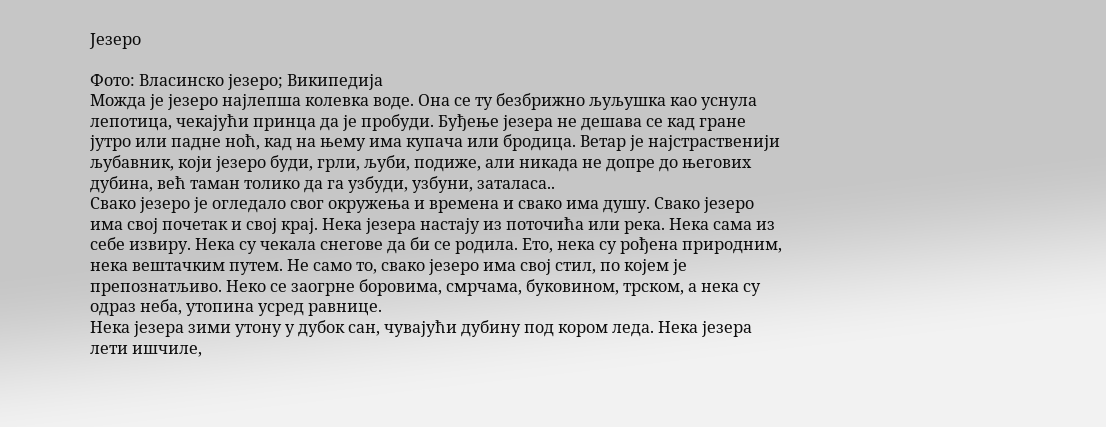Језеро

Фото: Власинско језеро; Википедија
Можда је језеро најлепша колевка воде. Она се ту безбрижно љуљушка као уснула лепотица, чекајући принца да је пробуди. Буђење језера не дешава се кад гране јутро или падне ноћ, кад на њему има купача или бродица. Ветар је најстраственији љубавник, који језеро буди, грли, љуби, подиже, али никада не допре до његових дубина, већ таман толико да га узбуди, узбуни, заталаса..
Свако језеро је огледало свог окружења и времена и свако има душу. Свако језеро има свој почетак и свој крај. Нека језера настају из поточића или река. Нека сама из себе извиру. Нека су чекала снегове да би се родила. Ето, нека су рођена природним, нека вештачким путем. Не само то, свако језеро има свој стил, по којем је препознатљиво. Неко се заогрне боровима, смрчама, буковином, трском, а нека су одраз неба, утопина усред равнице.
Нека језера зими утону у дубок сан, чувајући дубину под кором леда. Нека језера лети ишчиле,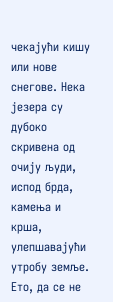чекајући кишу или нове снегове. Нека језера су дубоко скривена од очију људи, испод брда, камења и крша, улепшавајући утробу земље.
Ето, да се не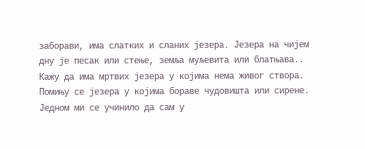заборави, има слатких и сланих језера. Језера на чијем дну је песак или стење, земља муљевита или блатњава.. Кажу да има мртвих језера у којима нема живог створа. Помињу се језера у којима бораве чудовишта или сирене. Једном ми се учинило да сам у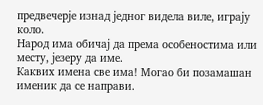предвечерје изнад једног видела виле, играју коло.
Народ има обичај да према особеностима или месту, језеру да име.
Каквих имена све има! Могао би позамашан именик да се направи.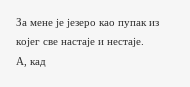За мене је језеро као пупак из којег све настаје и нестаје.
А, кад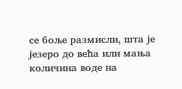се боље размисли, шта је језеро дo већа или мања количина воде на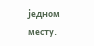једном месту.